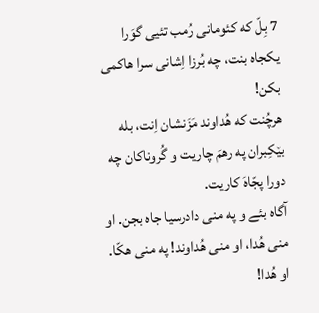7 بِلّ که کئومانی رُمب تئیی گوَرا یکجاه بنت، چه بُرزا اِشانی سرا هاکمی بکن!
هرچُنت که هُداوند مَزَنشان اِنت، بله بێکِبران په رهمَ چاریت و گُروناکان چه دورا پجّاهَ کاریت.
آگاه بئے و په منی دادرسیا جاه بجن. او منی هُدا، او منی هُداوند! په منی هکّا.
او هُدا!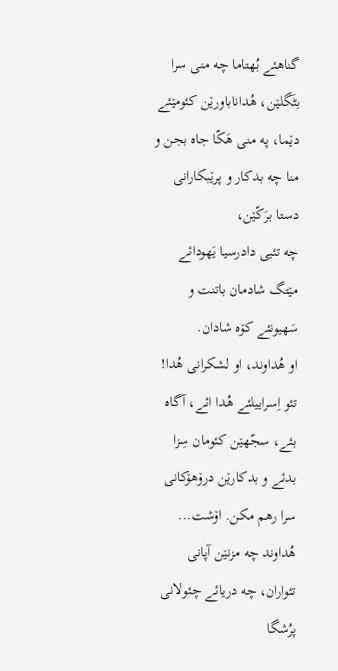گناهئے بُهتاما چه منی سرا بٹَگلێن، هُداناباورێن کئومێئے دێما، په منی هَکّا جاه بجن و منا چه بدکار و پرێبکارانی دستا برَکّێن،
چه تئیی دادرسیا یَهودائے مێتگ شادمان باتنت و سَهیونئے کۆه شادان.
او هُداوند، او لشکرانی هُدا! تئو اِسراییلئے هُدا ائے، آگاه بئے، سجّهێن کئومان سِزا بدئے و بدکارێن درۆهۆکانی سرا رهم مکن. اۆشت...
هُداوند چه مزنێن آپانی تئواران، چه دریائے چئولانی پرُشگا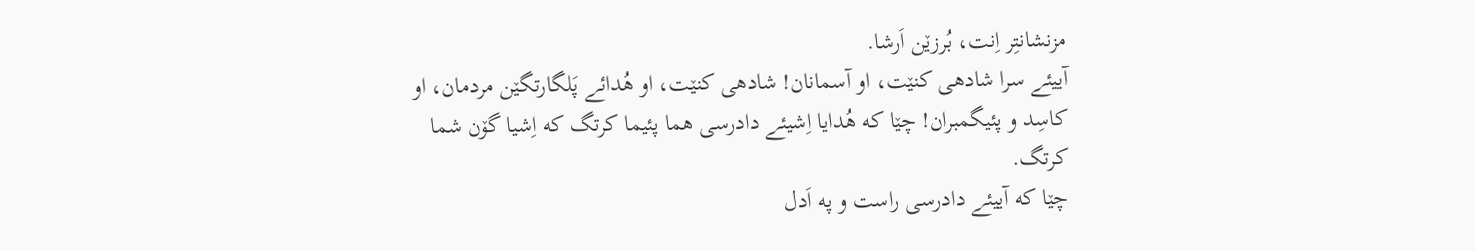مزنشانتِر اِنت، بُرزێن اَرشا.
آییئے سرا شادهی کنێت، او آسمانان! شادهی کنێت، او هُدائے پَلگارتگێن مردمان، او کاسِد و پئیگمبران! چێا که هُدایا اِشیئے دادرسی هما پئیما کرتگ که اِشیا گۆن شما کرتگ.
چێا که آییئے دادرسی راست و په اَدل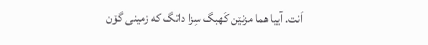اَنت. آییا هما مزنێن کَهبگ سِزا داتگ که زمینی گۆن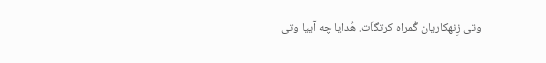وتی زِنهکاریان گُمراه کرتگاَت. هُدایا چه آییا وتی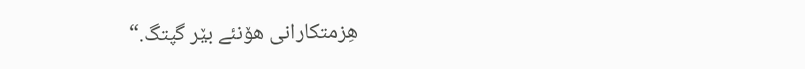هِزمتکارانی هۆنئے بێر گپتگ.“